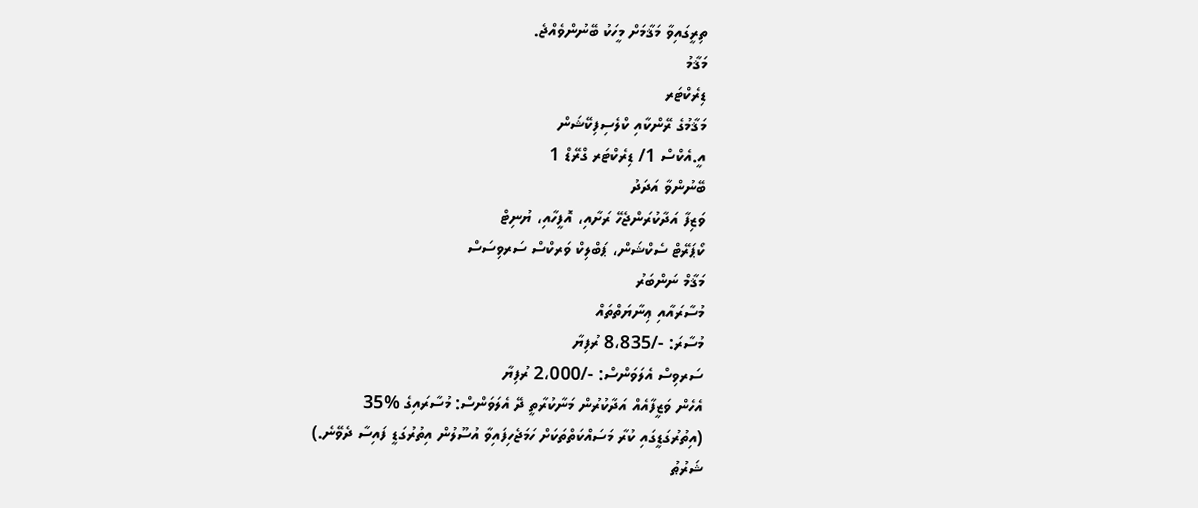ތިރީގައިވާ މަޤާމަށް މީހަކު ބޭނުންވެއްޖެ.
މަޤާމު
ޑިރެކްޓަރ
މަޤާމުގެ ރޭންކާއި ކްލެސިފިކޭޝަން
އީ.އެކްސް 1/ ޑިރެކްޓަރ ގްރޭޑް 1
ބޭނުންވާ އަދަދު
ވަޒިފާ އަދާކުރަންޖެހޭ ރަށާއި، އޮފީހާއި، ޔުނިޓް
ކޯޕަރޭޓް ސެކްޝަން، ޕަބްލިކް ވަރކްސް ސަރވިސަސް
މަޤާމް ނަންބަރު
މުސާރައާއި ޢިނާޔަތްތައް
މުސާރަ: -/8،835 ރުފިޔާ
ސަރވިސް އެލަވަންސް: -/2،000 ރުފިޔާ
އެހެން ވަޒީފާއެއް އަދާކުރުން މަނާކުރާތީ ދޭ އެލަވަންސް: މުސާރައިގެ %35
(އިތުރުގަޑީގައި ކުރާ މަސައްކަތްތަކަށް ހަމަޖެހިފައިވާ އުސޫލުން އިތުރުގަޑީ ފައިސާ ދެވޭނެ.)
ޝަރުޠު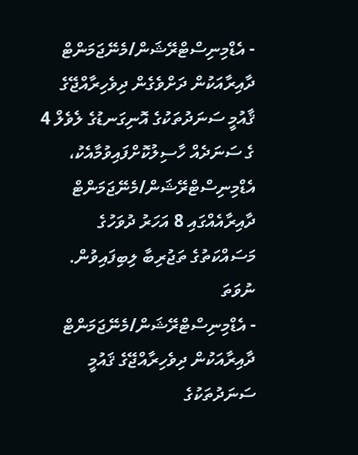- އެޑްމިނިސްޓްރޭޝަން/މެނޭޖަމަންޓް ދާއިރާއަކުން ދަށްވެގެން ދިވެހިރާއްޖޭގެ ޤާއުމީ ސަނަދުތަކުގެ އޮނިގަނޑުގެ ލެވެލް 4 ގެ ސަނަދެއް ހާސިލުކޮށްފައިވުމާއެކު، އެޑްމިނިސްޓްރޭޝަން/މެނޭޖަމަންޓް ދާއިރާއެއްގައި 8 އަހަރު ދުވަހުގެ މަސައްކަތުގެ ތަޖުރިބާ ލިބިފައިވުން. ނުވަތަ
- އެޑްމިނިސްޓްރޭޝަން/މެނޭޖަމަންޓް ދާއިރާއަކުން ދިވެހިރާއްޖޭގެ ޤައުމީ ސަނަދުތަކުގެ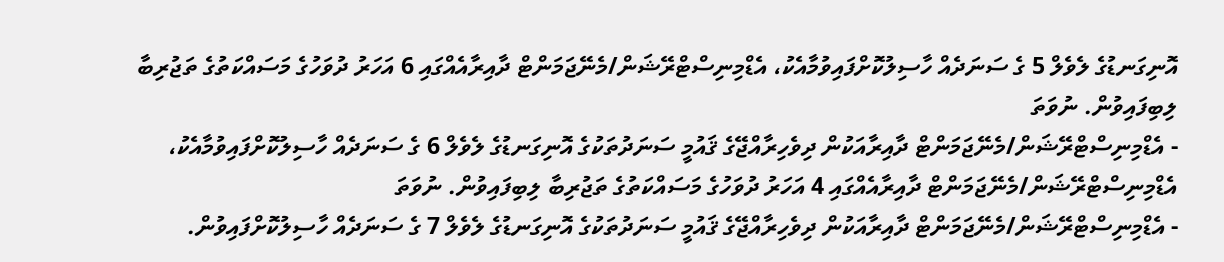އޮނިގަނޑުގެ ލެވެލް 5 ގެ ސަނަދެއް ހާސިލުކޮށްފައިވުމާއެކު، އެޑްމިނިސްޓްރޭޝަން/މެނޭޖަމަންޓް ދާއިރާއެއްގައި 6 އަހަރު ދުވަހުގެ މަސައްކަތުގެ ތަޖުރިބާ ލިބިފައިވުން. ނުވަތަ
- އެޑްމިނިސްޓްރޭޝަން/މެނޭޖަމަންޓް ދާއިރާއަކުން ދިވެހިރާއްޖޭގެ ޤައުމީ ސަނަދުތަކުގެ އޮނިގަނޑުގެ ލެވެލް 6 ގެ ސަނަދެއް ހާސިލުކޮށްފައިވުމާއެކު، އެޑްމިނިސްޓްރޭޝަން/މެނޭޖަމަންޓް ދާއިރާއެއްގައި 4 އަހަރު ދުވަހުގެ މަސައްކަތުގެ ތަޖުރިބާ ލިބިފައިވުން. ނުވަތަ
- އެޑްމިނިސްޓްރޭޝަން/މެނޭޖަމަންޓް ދާއިރާއަކުން ދިވެހިރާއްޖޭގެ ޤައުމީ ސަނަދުތަކުގެ އޮނިގަނޑުގެ ލެވެލް 7 ގެ ސަނަދެއް ހާސިލުކޮށްފައިވުން.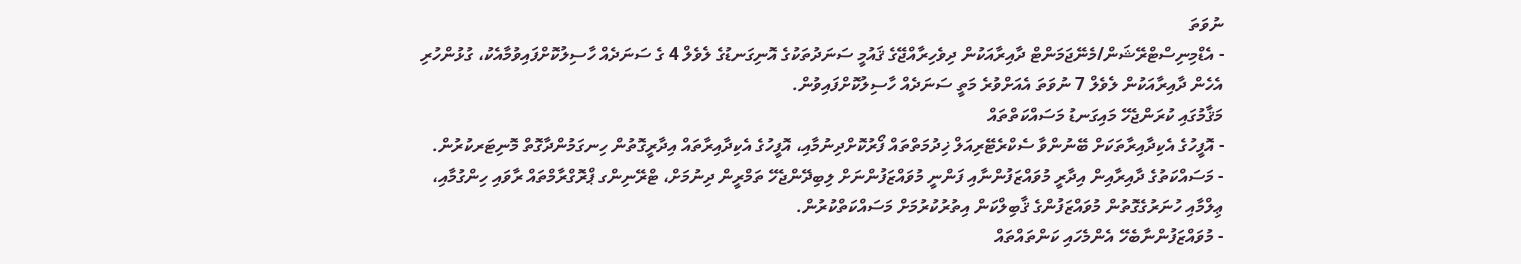ނުވަތަ
- އެޑްމިނިސްޓްރޭޝަން/މެނޭޖަމަންޓް ދާއިރާއަކުން ދިވެހިރާއްޖޭގެ ޤައުމީ ސަނަދުތަކުގެ އޮނިގަނޑުގެ ލެވެލް 4 ގެ ސަނަދެއް ހާސިލުކޮށްފައިވުމާއެކު، ގުޅުންހުރި އެހެން ދާއިރާއަކުން ލެވެލް 7 ނުވަތަ އެއަށްވުރެ މަތީ ސަނަދެއް ހާސިލުކޮށްފައިވުން.
މަޤާމުގައި ކުރަންޖެހޭ މައިގަނޑު މަސައްކަތްތައް
- އޮފީހުގެ އެކިދާއިރާތަކަށް ބޭނުންވާ ސެކްރެޓޭރިއަލް ޚިދުމަތްތައް ފޯރުކޮށްދިނުމާއި، އޮފީހުގެ އެކިދާއިރާތައް އިދާރީގޮތުން ހިނގަމުންދާގޮތް މޮނިޓަރކުރުން.
- މަސައްކަތުގެ ދާއިރާއިން އިދާރީ މުވައްޒަފުންނާއި ފަންނީ މުވައްޒަފުންނަށް ލިބިދޭންޖެހޭ ތަމްރީން ދިނުމަށް، ޓްރޭނިންގ ޕްރޮގްރާމްތައް ރާވައި ހިންގުމާއި، ޢިލްމާއި ހުނަރުގެގޮތުން މުވައްޒަފުންގެ ޤާބިލްކަން އިތުރުކުރުމަށް މަސައްކަތްކުރުން.
- މުވައްޒަފުންނާބެހޭ އެންމެހައި ކަންތައްތައް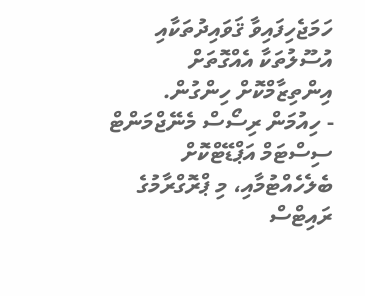ހަމަޖެހިފައިވާ ޤަވައިދުތަކާއި އުސޫލުތަކާ އެއްގޮތަށް އިންތިޒާމްކޮށް ހިންގުން.
- ހިއުމަން ރިސޯސް މެނޭޖްމަންޓް ސިސްޓަމް އަޕްޑޭޓްކޮށް ބެލެހެއްޓުމާއި، މި ޕްރޮގްރާމުގެ ރައިޓްސް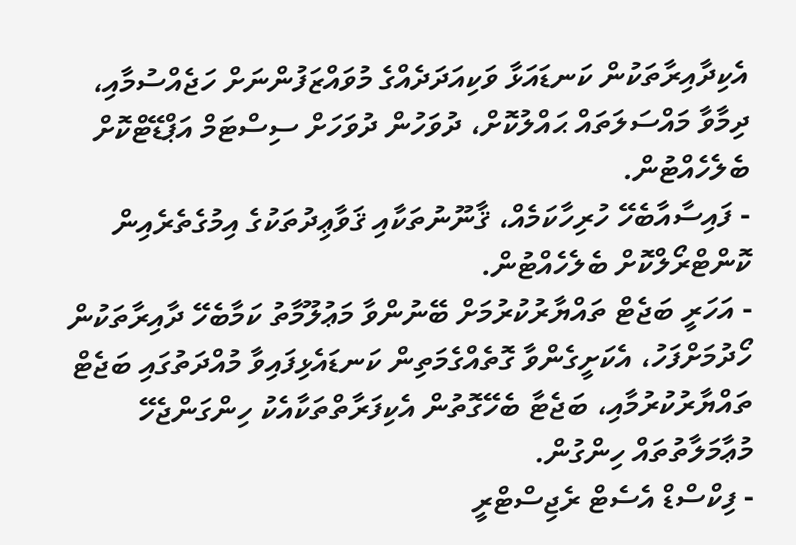އެކިދާއިރާތަކުން ކަނޑައަޅާ ވަކިއަދަދެއްގެ މުވައްޒަފުންނަށް ހަޖެއްސުމާއި، ދިމާވާ މައްސަލަތައް ޙައްލުކޮށް، ދުވަހުން ދުވަހަށް ސިސްޓަމް އަޕްޑޭޓްކޮށް ބެލެހެއްޓުން.
- ފައިސާއާބެހޭ ހުރިހާކަމެއް، ޤާނޫނުތަކާއި ޤަވާޢިދުތަކުގެ އިމުގެތެރެއިން ކޮންޓްރޯލްކޮށް ބެލެހެއްޓުން.
- އަހަރީ ބަޖެޓް ތައްޔާރުކުރުމަށް ބޭނުންވާ މަޢުލޫމާތު ކަމާބެހޭ ދާއިރާތަކުން ހޯދުމަށްފަހު، އެކަށީގެންވާ ގޮތެއްގެމަތިން ކަނޑައެޅިފައިވާ މުއްދަތުގައި ބަޖެޓް ތައްޔާރުކުރުމާއި، ބަޖެޓާ ބެހޭގޮތުން އެކިފަރާތްތަކާއެކު ހިންގަންޖެހޭ މުޢާމަލާތުތައް ހިންގުން.
- ފިކްސްޑް އެސެޓް ރެޖިސްޓްރީ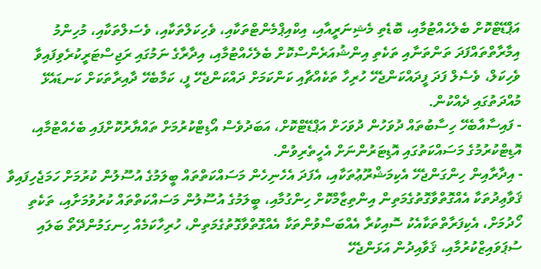އަޕްޑޭޓްކޮށް ބެލެހެއްޓުމާއި، ބޮޑެތި މެޝިނަރީއާއި، އިކްއިޕްމެންޓްތަކާއި، ވެހިކަލްތަކާއި، ވެސަލްތަކާއި، މުހިންމު އިމާރާތްތައްފަދަ ތަންތަނާއި ތަކެތި އިންޝުއަރެންސްކޮށް ބެލެހެއްޓުމާއި، އިދާރާގެ ނަމުގައި ރަޖިސްޓަރީކުރެވިފައިވާ ވެހިކަލް، ވެސެލް ފަދަ ފީދައްކަންޖެހޭ ހުރިހާ ތަކެއްޗާއި ކަންކަމަށް ދައްކަންޖެހޭ ފީ، ކަމާބެހޭ ދާއިރާތަކަށް ކަނޑައެޅޭ މުއްދަތުގައި ދެއްކުން.
- ފައިސާއާބެހޭ ހިސާބުތައް ދުވަހުން ދުވަހަށް އަޕްޑޭޓްކޮށް، އަބަދުވެސް އޯޑިޓްކުރުމަށް ތައްޔާރުކޮށްފައި ބެހެއްޓުމާއި، އޮޑިޓްކުރުމުގެ މަސައްކަތުގައި އޮޑިޓަރުންނަށް އެހީތެރިވުން.
- އިދާރާއިން ހިންގަންޖެހޭ އެކިމަޝްރޫޢުތަކާއި، އެފަދަ އެހެނިހެން މަސައްކަތްތައް ބީލަމުގެ އުސޫލުން ކުރުމަށް ހަމަޖެހިފައިވާ ޤަވާޢިދުތަކާ އެއްގޮތްވާގޮތުގެމަތިން އިންތިޒާމްކޮށް ހިންގުމާއި، ބީލަމުގެ އުސޫލުން މަސައްކަތްތައް ކުރުވުމަށާއި، ތަކެތި ހޯދުމަށް، އެކިފަރާތްތަކާއެކު ސޮއިކުރާ އެއްބަސްވުންތަކާ އެއްގޮތްވާގޮތުގެމަތިން، ހުރިހާކަމެއް ހިނގަމުންދޭތޯ ބަލައި ސުޕަވައިޒްކުރުމާއި، ޤަވާއިދުން އަޅަންޖެހޭ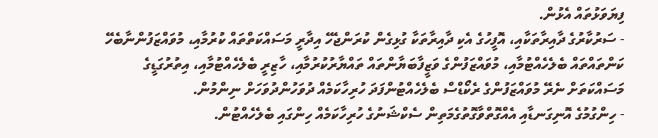ފިޔަވަޅުތައް އެޅުން.
- ސަރުކާރުގެ ދާއިރާތަކާއި، އޮފީހުގެ އެކި ދާއިރާތަކާ ގުޅިގެން ކުރަންޖެހޭ އިދާރީ މަސައްކަތްތައް ކުރުމާއި، މުވައްޒަފުންނާބެހޭ ކަންތައްތައް ބެލެހެއްޓުމާއި، މުވައްޒަފުންގެ ވަޒީފާބަޔާންތައް ތައްޔާރުކުރުމާއި، ހާޒިރީ ބެލެހެއްޓުމާއި، އިތުރުގަޑީގެ މަސައްކަތަށް ނެރޭ މުވައްޒަފުންގެ ރެކޯޑްސް ބެލެހެއްޓުންފަދަ ހުރިހާކަމެއް ދުވަހުންދުވަހަށް ނިންމުން.
- ހިންގުމުގެ އޮނިގަނޑާއި އެއްގޮތްވާގޮތުގެމަތިން ސެކްޝަނުގެ ހުރިހާކަމެއް ހިންގައި ބެލެހެއްޓުން.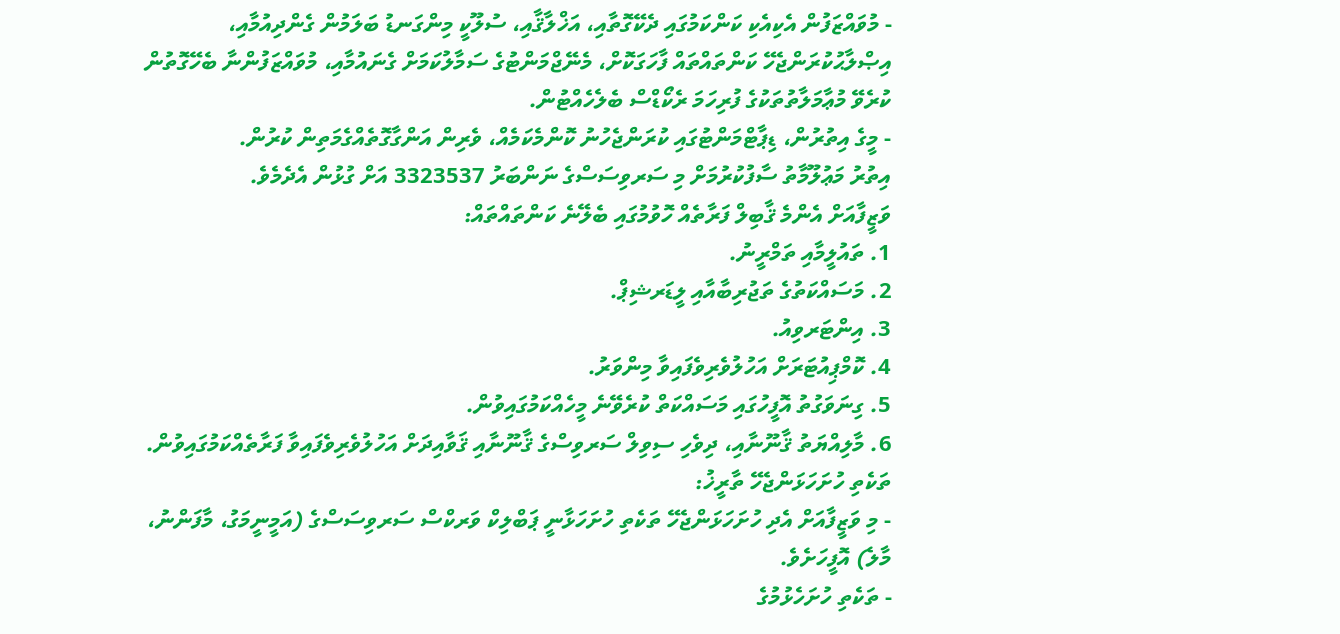- މުވައްޒަފުން އެކިއެކި ކަންކަމުގައި ދެކޭގޮތާއި، އަޚްލާޤާއި، ސުލޫކީ މިންގަނޑު ބަލަމުން ގެންދިއުމާއި، އިޞްލާޙުކުރަންޖެހޭ ކަންތައްތައް ފާހަގަކޮށް، މެނޭޖްމަންޓުގެ ސަމާލުކަމަށް ގެނައުމާއި، މުވައްޒަފުންނާ ބެހޭގޮތުން ކުރެވޭ މުޢާމަލާތުތަކުގެ ފުރިހަމަ ރެކޯޑްސް ބެލެހެއްޓުން.
- މީގެ އިތުރުން، ޑިޕާޓްމަންޓުގައި ކުރަންޖެހުނު ކޮންމެކަމެއް، ވެރިން އަންގާގޮތެއްގެމަތިން ކުރުން.
އިތުރު މަޢުލޫމާތު ސާފުކުރުމަށް މި ސަރވިސަސްގެ ނަންބަރު 3323537 އަށް ގުޅުން އެދެމެވެ.
ވަޒީފާއަށް އެންމެ ޤާބިލް ފަރާތެއް ހޮވުމުގައި ބެލޭނެ ކަންތައްތައް:
1. ތައުލީމާއި ތަމްރީނު.
2. މަސައްކަތުގެ ތަޖުރިބާއާއި ލީޑަރޝިޕް.
3. އިންޓަރވިއު.
4. ކޮމްޕިއުޓަރަށް އަހުލުވެރިވެފައިވާ މިންވަރު.
5. ގިނަވަގުތު އޮފީހުގައި މަސައްކަތް ކުރެވޭނެ މީހެއްކަމުގައިވުން.
6. މާލިއްޔަތު ޤާނޫނާއި، ދިވެހި ސިވިލް ސަރވިސްގެ ޤާނޫނާއި ޤަވާއިދަށް އަހުލުވެރިވެފައިވާ ފަރާތެއްކަމުގައިވުން.
ތަކެތި ހުށަހަޅަންޖެހޭ ތާރީޚު:
- މި ވަޒީފާއަށް އެދި ހުށަހަޅަންޖެހޭ ތަކެތި ހުށަހަޅާނީ ޕަބްލިކް ވަރކްސް ސަރވިސަސްގެ (އަމީނީމަގު، މާފަންނު، މާލެ) އޮފީހަށެވެ.
- ތަކެތި ހުށަހެޅުމުގެ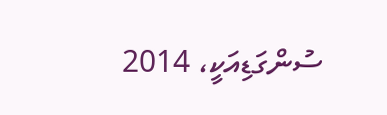ސުންގަޑިއަކީ، 2014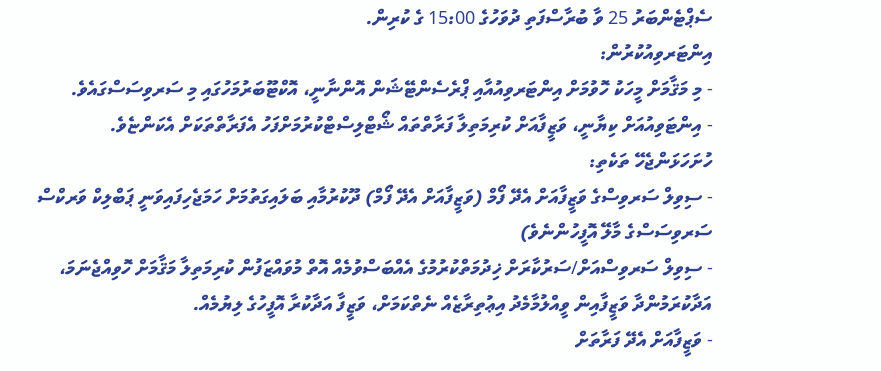ސެޕްޓެންބަރު 25 ވާ ބުރާސްފަތި ދުވަހުގެ 15:00 ގެ ކުރިން.
އިންޓަރވިއުކުރުން:
- މި މަޤާމަށް މީހަކު ހޮވުމަށް އިންޓަރވިއުއާއި ޕްރެސެންޓޭޝަން އޮންނާނީ، އޮކްޓޫބަރުމަހުގައި މި ސަރވިސަސްގައެވެ.
- އިންޓަވިއުއަށް ކިޔާނީ، ވަޒީފާއަށް ކުރިމަތިލާ ފަރާތްތައް ޝޯޓްލިސްޓްކުރުމަށްފަހު އެފަރާތްތަކަށް އެކަންޏެވެ.
ހުށަހަޅަންޖެހޭ ތަކެތި:
- ސިވިލް ސަރވިސްގެ ވަޒީފާއަށް އެދޭ ފޯމް (ވަޒީފާއަށް އެދޭ ފޯމް) ދޫކުރުމާއި ބަލައިގަތުމަށް ހަމަޖެހިފައިވަނީ ޕަބްލިކް ވަރކްސް ސަރވިސަސްގެ މާލޭ އޮފީހުންނެވެ)
- ސިވިލް ސަރވިސްއަށް/ސަރުކާރަށް ޚިދުމަތްކުރުމުގެ އެއްބަސްވުމެއް އޮތް މުވައްޒަފުން ކުރިމަތިލާ މަޤާމަށް ހޮވިއްޖެނަމަ، އަދާކުރަމުންދާ ވަޒީފާއިން ވީއްލުމާމެދު އިޢުތިރާޒެއް ނެތްކަމަށް، ވަޒީފާ އަދާކުރާ އޮފީހުގެ ލިޔުމެއް.
- ވަޒީފާއަށް އެދޭ ފަރާތަށް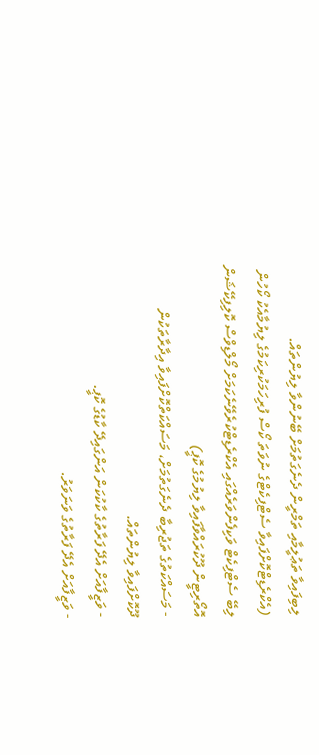ލިބިފައިވާ ތަޢުލީމާއި ތަމްރީން ދެނެގަތުމަށް ބޭނުންވާ ލިޔުންތައް. (އެކްރެޑިޓްކޮށްފައިވާ ސެޓްފިކެޓްގެ ނުވަތަ ކޯސް ފުރިހަމަކުރިކަމުގެ ލިޔުމާއެކު ކޯހުން ލިބޭ ސެޓްފިކެޓް ވަކިފެންވަރެއްގައި އެކްރެޑިޓްކުރެވޭނެކަމަށް މޯލްޑިވްސް ކޮލިފިކޭޝަން އޮތޯރިޓީން ދޫކުރައްވާފައިވާ ލިޔުމުގެ ކޮޕީ)
- މަސައްކަތުގެ ތަޖުރިބާ ދެނެގަތުމަށް، މަސައްކަތްކޮށްފައިވާ އިދާރާތަކުން ދޫކޮށްފައިވާ ލިޔުންތައް.
- ވަޒީފާއަށް އެދޭ ފަރާތުގެ ކާކުކަން އަންގައިދޭ ކާޑުގެ ކޮޕީ.
- ވަޒީފާއަށް އެދޭ ފަރާތުގެ ވަނަވަރު.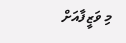މި ވަޒީފާއަށް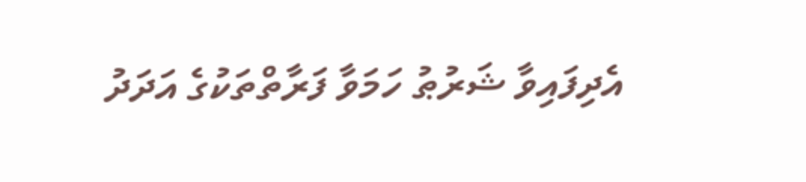އެދިފައިވާ ޝަރުޠު ހަމަވާ ފަރާތްތަކުގެ އަދަދު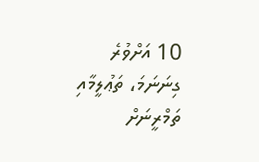10 އަށްވުރެ ގިނަނަމަ، ތަޢުލީމާއި ތަމްރީނަށް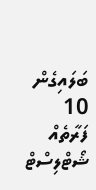ބަލައިގެން 10 ފަރާތެއް ޝޯޓްލިސްޓް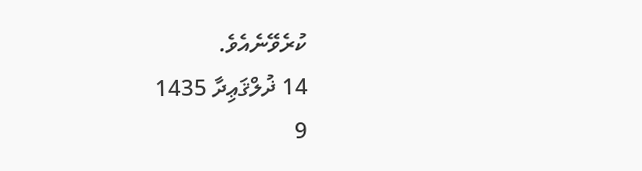ކުރެވޭނެއެވެ.
14 ޛުލްޤަޢިދާ 1435
9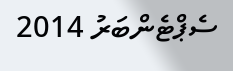ސެޕްޓެންބަރު 2014